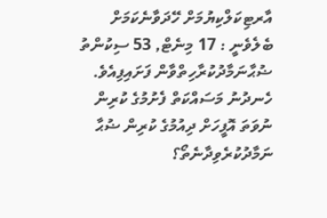އާރޓިކަލްކިޔުމަށް ހޭދަވާނެކަމަށް ބެލެވެނީ : 17 މިނެޓް, 53 ސިކުންތު
ޟުޙާނަމާދުކުރާހިތްވާން ފަށައިފިއެވެ. ހެނދުނު މަސައްކަތް ފެށުމުގެ ކުރިން ނުވަތަ އޮފީހަށް ދިއުމުގެ ކުރިން ޟުޙާ ނަމާދުކުރެވިދާނެތޯ؟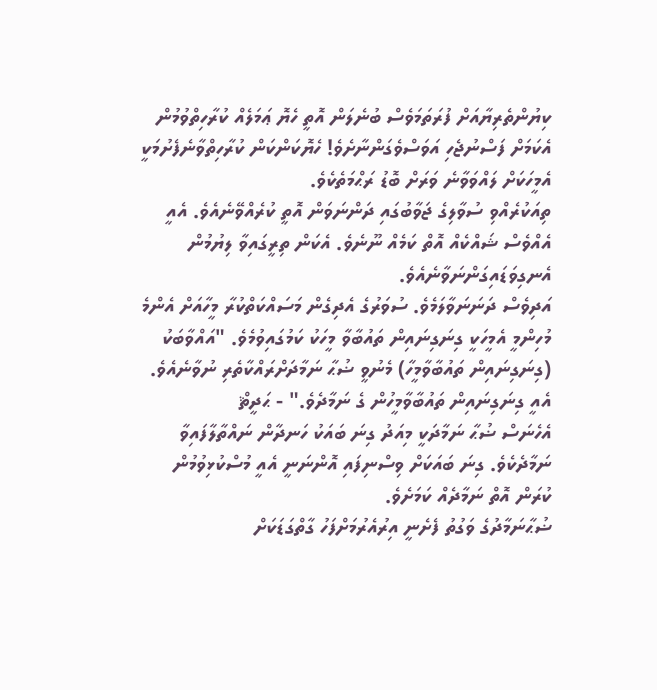ކިޔުންތެރިޔާއަށް ފުރަތަމަވެސް ބުނެލަން އޮތީ ހެޔޮ ޢަމަލެއް ކުރާހިތްވުމުން އެކަމަށް ފަސްނުޖެހި އަވަސްވެގަންނާށެވެ! ހެޔޮކަންކަން ކުރާހިތްވާނެފެށުމަކީ އެމީހަކަށް ލައްވަވާނެ ވަރަށް ބޮޑު ރަޙްމަތެކެވެ.
ތިއަކުރެއްވި ސުވާލިގެ ޖަވާބުގައި ދަންނަވަން އޮތީ ކުރެއްވޭނެއެވެ. އެއީ އެއްވެސް ޝައްކެއް އޮތް ކަމެއް ނޫނެވެ. އެކަން ތިރީގައިވާ ލިޔުމުން އެނގިވަޑައިގަންނަވާނެއެވެ.
އަދިވެސް ދަނަނަވާލަމެވެ. ސުވަރުގެ އެދިގެން މަސައްކަތްކުރާ މީހާއަށް އެންމެ މުހިންމީ އެމީހަކީ ގިނަގިނައިން ތައުބާވާ މީހަކު ކަމުގައިވުމެވެ. "އައްވާބަކު (ގިނަގިނައިން ތައުބާވާމީހާ) މެނުވީ ޟުޙާ ނަމާދަށްރައްކާތެރި ނުވާނެއެވެ. އެއީ ގިނަގިނައިން ތައުބާވާމީހުން ގެ ނަމާދެވެ." - ޙަދީޘް
އެހެނަސް ޟުޙާ ނަމާދަކީ މިއަދު ގިނަ ބައަކު ހަނދާން ނައްތާލާފައިވާ ނަމާދެކެވެ. ގިނަ ބައަކަށް ވިސްނިފައި އޮންނަނީ އެއީ މުސްކުޅިވުމުން ކުރަން އޮތް ނަމާދެއް ކަމަށެވެ.
ޟުޙާނަމާދުގެ ވަގުތު ފެށެނީ އިރުއެރުމަށްފަހު ގާތްގަޑަކަށް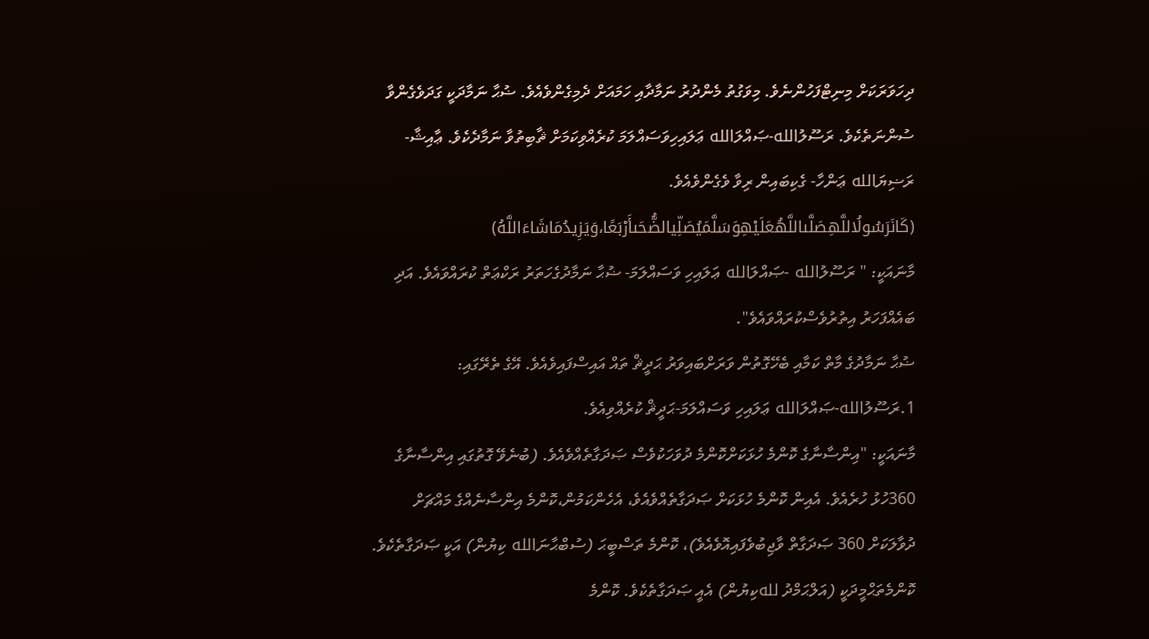ދިހަވަރަކަށް މިނިޓްފަހުންނެވެ. މިވަގުތު މެންދުރު ނަމާދާއި ހަމައަށް ދެމިގެންވެއެވެ. ޟުޙާ ނަމާދަކީ ގަދަވެގެންވާ ސުންނަތެކެވެ. ރަސޫލުالله-ޞައްލަالله ޢަލައިހިވަސައްލަމަ ކުރެއްވިކަމަށް ޘާބިތުވާ ނަމާދެކެވެ. ޢާއިޝާ-ރަޟިޔަالله ޢަންހާ- ގެކިބައިން ރިވާ ވެގެންވެއެވެ. (كَانَرَسُولُاللَّهِصَلَّىاللَّهُعَلَيْهِوَسَلَّمَيُصَلِّيالضُّحَىأَرْبَعًا،وَيَزِيدُمَاشَاءَاللَّهُ)
މާނައަކީ: " ރަސޫލުالله -ޞައްލަالله ޢަލައިހި ވަސައްލަމަ- ޟުޙާ ނަމާދުގެހަތަރު ރަކްޢަތް ކުރައްވައެވެ. އަދި ބައެއްފަހަރު އިތުރުވެސްކުރައްވައެވެ".
ޟުޙާ ނަމާދުގެ މާތް ކަމާއި ބެހޭގޮތުން ވަރަށްބައިވަރު ޙަދީޘް ތައް އައިސްފައިވެއެވެ. އޭގެ ތެރޭގައި:
1.ރަސޫލުالله-ޞައްލަالله ޢަލައިހި ވަސައްލަމަ-ޙަދީޘް ކުރެއްވިއެވެ.
މާނައަކީ: "އިންސާނާގެ ކޮންމެ ހުޅަކަށްކޮންމެ ދުވަހަކުވެސް ޞަދަގާތެއްވެއެވެ. (ބުނެވޭ ގޮތުގައި އިންސާނާގެ 360ހުޅު ހުރެއެވެ. އެއިން ކޮންމެ ހުޅަކަށް ޞަދަގާތެއްވެއެވެ، އެހެންކަމުން،ކޮންމެ އިންސާނެއްގެ މައްޗަށް ދުވާލަކަށް 360 ޞަދަގާތް ވާޖިބުވެފައިއޮވެއެވެ)، ކޮންމެ ތަސްބީޙަ (ސުބްޙާނަالله ކިޔުން) އަކީ ޞަދަގާތެކެވެ. ކޮންމެތަޙްމީދަކީ (އަލްޙަމްދު للهކިޔުން) އެއީ ޞަދަގާތެކެވެ. ކޮންމެ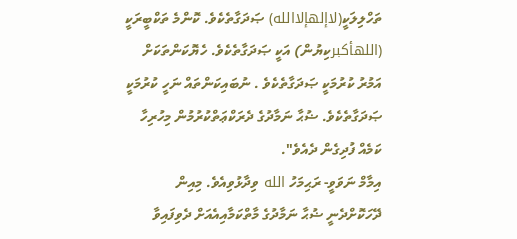ތަހްލިލަކީ(لاإلهإلاالله) ޞަދަގާތެކެވެ. ކޮންމެ ތަކްބީރަކީ (اللهأكبرކިޔުން) އަކީ ޞަދަގާތެކެވެ. ހެޔޮކަންތަކަށް އަމުރު ކުރުމަކީ ޞަދަގާތެކެވެ . ނުބައިކަންތައް ނަހީ ކުރުމަކީ ޞަދަގާތެކެވެ. ޟުޙާ ނަމާދުގެ ދެރަކްޢަތްކުރުމުން މިހުރިހާ ކަމެއް ފުދިގެން ދެއެވެ".
އިމާމް ނަވަވީ- ރަޙިމަހު الله ވިދާޅުވިއެވެ. މިއިން ދޭހަކޮށްދެނީ ޟުޙާ ނަމާދުގެ މާތްކަމާއިއެއަށް ދެވިފައިވާ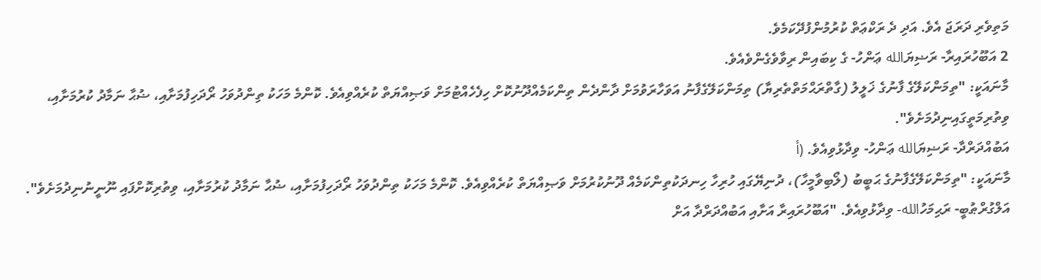މަތިވެރި ދަރަޖަ އެވެ. އަދި ދެ ރަކްޢަތް ކުރުމުންފުދޭކަމެވެ.
2 އަބޫހުރައިރާ- ރަޟިޔަالله ޢަންހު- ގެ ކިބައިން ރިވާވެގެންވެއެވެ.
މާނައަކީ: "ތިމަންކަލޭގެ ފާނުގެ ޚަލީލު (ގާތްރަޙްމަތްތެރިޔާ) ތިމަންކަލޭގެފާނު އަވަހާރަވުމަށް ދާންދެން ތިންކަމެއްދޫނުކޮށް ހިފެހެއްޓުމަށް ވަޞިއްޔަތް ކުރެއްވިއެވެ. ކޮންމެ މަހަކު ތިންދުވަހު ރޯދަހިފުމަށާއި، ޟުޙާ ނަމާދު ކުރުމަށާއި، ވިތުރިމަތީގައިނިދުމަށެވެ".
އަބުއްދަރްދާ- ރަޟިޔަالله ޢަންހު- ވިދާޅުވިއެވެ. (أ
މާނައަކީ: "ތިމަންކަލޭގެފާނުގެ ޙަބީބު (ލޯބިވާމީހާ)، ދުނިޔޭގައި ހުރިހާ ހިނދަކުތިންކަމެއް ދޫނުކުރުމަށް ވަޞިއްޔަތް ކުރެއްވިއެވެ. ކޮންމެ މަހަކު ތިންދުވަހު ރޯދަހިފުމަށާއި، ޟުޙާ ނަމާދު ކުރުމަށާއި، ވިތުރިކޮށްފައި ނޫނީނުނިދުމަށެވެ".
އަލްގުރްޠުބީ- ރަޙިމަހުالله- ވިދާޅުވިއެވެ. "އަބޫހުރައިރާ އަށާއި އަބުއްދަރްދާ އަށް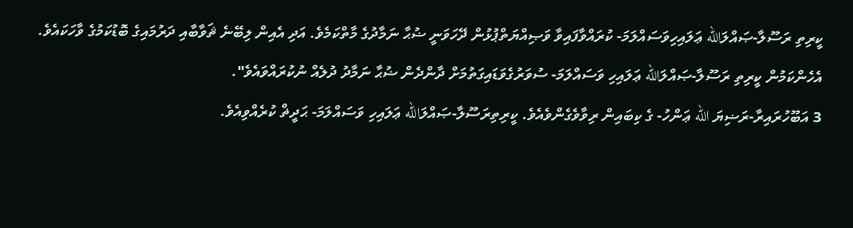ކީރިތި ރަސޫލާ-ޞައްލަالله ޢަލައިހިވަސައްލަމަ- ކުރައްވާފައިވާ ވަޞިއްޔަތްޕުޅުން ދޭހަވަނީ ޟުޙާ ނަމާދުގެ މާތްކަމެވެ. އަދި އެއިން ލިބޭނެ ޘަވާބާއި ދަރުމައިގެ ބޮޑުކަމުގެ ވާހަކައެވެ. އެހެންކަމުން ކީރިތި ރަސޫލާ-ޞައްލަالله ޢަލައިހި ވަސައްލަމަ- ސުވަރުގެވަޑައިގަތުމަށް ދާންދެން ޟުޙާ ނަމާދު ދުލެއް ނުކުރައްވައެވެ".
3 އަބޫހުރައިރާ-ރަޟިޔަ الله ޢަންހު- ގެ ކިބައިން ރިވާވެގެންވެއެވެ. ކީރިތިރަސޫލާ-ޞައްލަالله ޢަލައިހި ވަސައްލަމަ- ޙަދީޡް ކުރެއްވިއެވެ.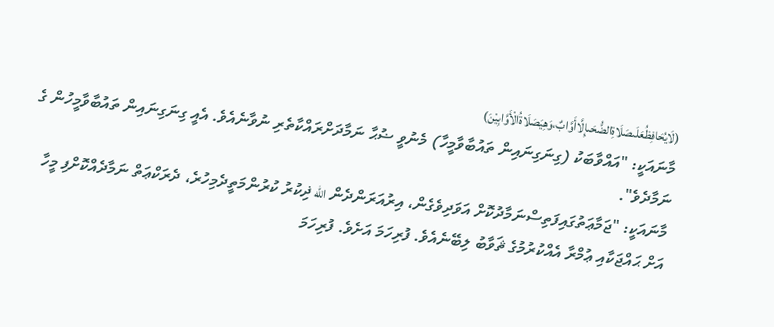(لَايُحَافِظُعَلَىصَلَاةِالضُّحَىإِلَّاأَوَّابٌ،وَهِيَصَلَاةُالْأَوَّابِيْنَ)
މާނައަކީ: "އައްވާބަކު (ގިނަގިނައިން ތައުބާވާމީހާ) މެނުވީ ޟުޙާ ނަމާދަށްރައްކާތެރި ނުވާނެއެވެ. އެއީ ގިނަގިނައިން ތައުބާވާމީހުން ގެ ނަމާދެވެ".
މާނައަކީ: "ޖަމާޢަތުގައިފަތިސްނަމާދުކޮށް އަވަދިވެގެން، އިރުއަރަންދެން الله ޛިކުރު ކުރުންމަތީދެމިހުރެ، ދެރަކްޢަތް ނަމާދެއްކޮށްފި މީހާ އަށް ޙައްޖަކާއި ޢުމްރާ އެއްކުރުމުގެ ޘަވާބު ލިބޭނެއެވެ. ފުރިހަމަ އަށެވެ. ފުރިހަމަ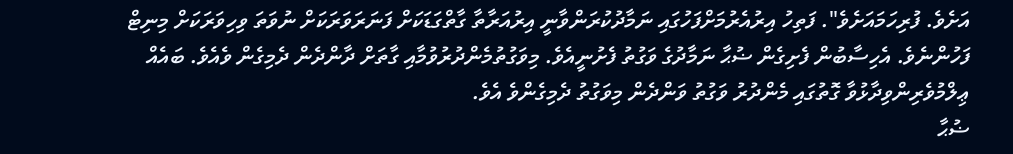އަށެވެ. ފުރިހަމައަށެވެ". ފަތިހު އިރުއެރުމަށްފަހުގައި ނަމާދުކުރަންވާނީ އިރުއަރާތާ ގާތްގަޑަކަށް ފަނަރަވަރަކަށް ނުވަތަ ވިހިވަރަކަށް މިނިޓް ފަހުންނެވެ. އެހިސާބުން ފެށިގެން ޟުޙާ ނަމާދުގެ ވަގުތު ފެށުނީއެވެ. މިވަގުތުމެންދުރުވުމާއި ގާތަށް ދާންދެން ދެމިގެން ވެއެވެ. ބައެއް ޢިލްމުވެރިންވިދާޅުވާ ގޮތުގައި މެންދުރު ވަގުތު ވަންދެން މިވަގުތު ދެމިގެންވެ އެވެ.
ޟުޙާ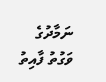ނަމާދުގެ ވަގުތު ފާއިތު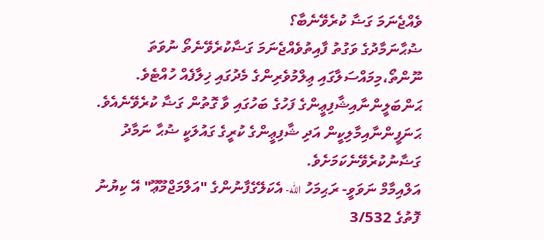ވެއްޖެނަމަ ގަޟާ ކުރެވޭނެބާ؟
ޟުޙާނަމާދުގެ ވަގުތު ފާއިތުވެއްޖެނަމަ ގަޟާކުރެވޭނެތޯ ނުވަތަ ނޫންތޯ،މިމައްސަލާގައި ޢިލްމުވެރިންގެ މެދުގައި ޚިލާފެއް ހުއްޓެވެ. ޙަންބަލީންނާއިޝާފިޢީންގެ ފަހުގެ ބަހުގައި ވާ ގޮތުން ގަޟާ ކުރެވޭނެއެވެ. ޙަނަފީންނާއިމާލިކީން އަދި ޝާފިޢީންގެ ކުރީގެ ގައުލަކީ ޟުޙާ ނަމާދު ގަޟާނުކުރެވޭނެކަމަށެވެ.
އަލްއިމާމް ނަވަވީ- ރަޙިމަހު الله- އެކަލޭގެފާނުންގެ "އަލްމަޖްމޫޢޫ" އޭ ކިޔުނު ފޮތުގެ 3/532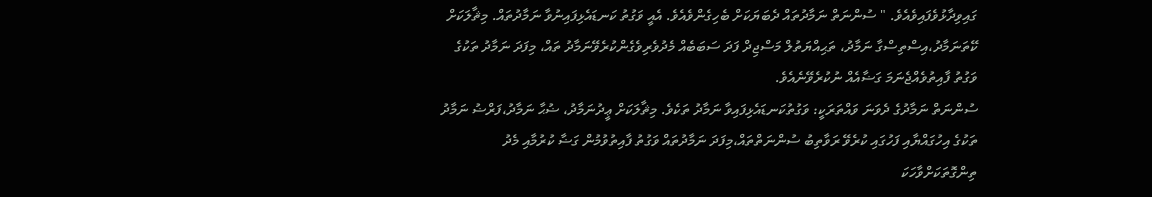ގައިވިދާޅުވެފައިވެއެވެ. " ސުންނަތް ނަމާދުތައް ދެބަޔަކަށް ބެހިގެންވެއެވެ. އެއީ ވަގުތު ކަނޑައެޅިފައިނުވާ ނަމާދުތައް. މިޘާލަކަށް ކޭތަނަމާދު،އިސްތިސްގާ ނަމާދު، ތަޙިއްޔަތުލް މަސްޖިދް ފަދަ ސަބަބެއް މެދުވެރިވެގެންކުރެވޭނަމާދު ތައް، މިފަދަ ނަމާދު ތަކުގެ ވަގުތު ފާއިތުވެއްޖެނަމަ ގަޟާއެއް ނުކުރެވޭނެއެވެ.
ސުންނަތް ނަމާދުގެ ދެވަނަ ވައްތަރަކީ: ވަގުތުކަނޑައެޅިފައިވާ ނަމާދު ތަކެވެ. މިޘާލަކަށް ޢީދުނަމާދު، ޟުޙާ ނަމާދު،ފަރްޟު ނަމާދު ތަކުގެ އިހުގައްޔާއި ފަހުގައި ކުރެވޭ ރަވާތިބު ސުންނަތްތައް،މިފަދަ ނަމާދުތައް ވަގުތު ފާއިތުވުމުން ގަޟާ ކުރުމާއި މެދު ތިންގޮތަކަށްވާހަކަ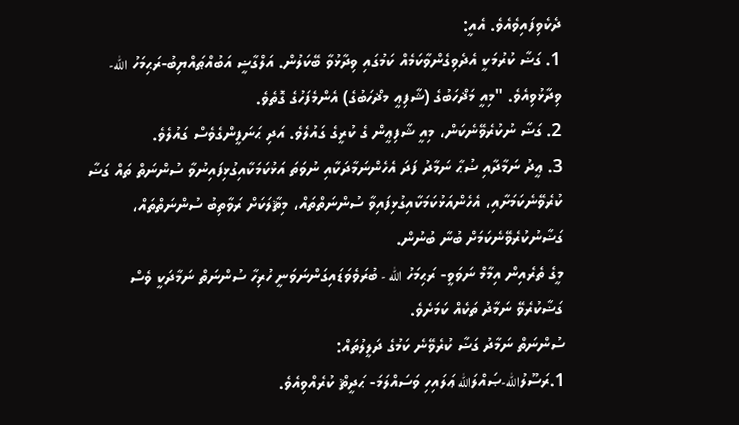ދެކެވިފައިވެއެވެ. އެއީ:
1. ގަޟާ ކުރުމަކީ އެދެވިގެންވާކަމެއް ކަމުގައި ވިދާޅުވާ ބޭކަލުން. އަލްގާޟީ އަބުއްޠައްޔިބު-ރަޙިމަހު الله- ވިދާޅުވިއެވެ. "މިއީ މަޛްހަބުގެ (ޝާފިޢީ މޛްހަބުގެ) އެންމެފަހުގެ ގޮތެވެ.
2. ގަޟާ ނުކުރެވޭނެކަން، މިއީ ޝާފިޢީން ގެ ކުރީގެ ގައުލެވެ. އަދި ޙަނަފީންގެވެސް ގައުލެވެ.
3. ޢީދު ނަމާދާއި ޟުޙާ ނަމާދު ފަދަ އެހެންނަމާދަކާއި ނުވަތަ އަޅުކަމަކާއިގުޅިފައިނުވާ ސުންނަތް ތައް ގަޟާ ކުރެވޭނެކަމަށާއި، އެހެންއަޅުކަމަކާއިގުޅިފައިވާ ސުންނަތްތައް، މިޘާލަކަށް ރަވާތިބު ސުންނަތްތައް، ގަޟާނުކުރެވޭނެކަމަށް ބުނާ ބުނުން.
މީގެ ތެރެއިން އިމާމް ނަވަވީ- ރަޙިމަހު الله - ބުރަވެވަޑައިގަންނަވަނީ ހުރިހާ ސުންނަތް ނަމާދަކީ ވެސް ގަޟާކުރެވޭ ނަމާދު ތަކެއް ކަމަށެވެ.
ސުންނަތް ނަމާދު ގަޟާ ކުރެވޭނެ ކަމުގެ ދަލީލުތައް:
1.ރަސޫލުالله-ޞައްލަالله ޢަލައިހި ވަސައްލަމަ- ޙަދީޘް ކުރެއްވިއެވެ.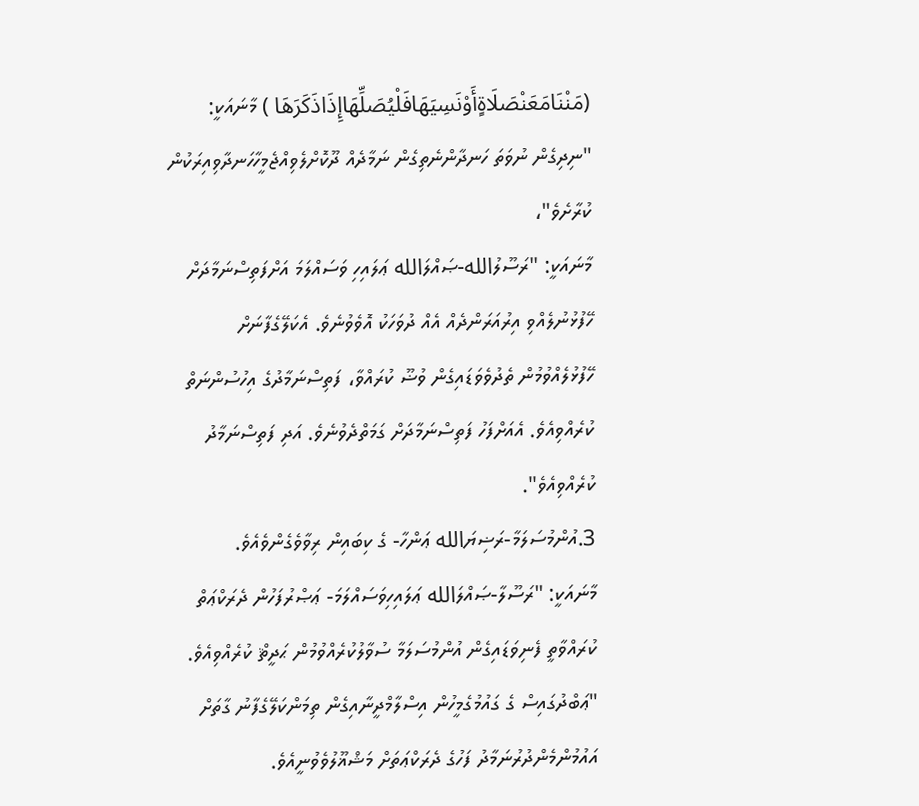(مَنْنَامَعَنْصَلَاةٍأَوْنَسِيَهَافَلْيُصَلِّهَاإِذَاذَكَرَهَا ) މާނައަކީ: "ނިދިގެން ނުވަތަ ހަނދާންނެތިގެން ނަމާދެއް ދޫކޮށްލެވިއްޖެމީހާހަނދާވިއިރަކުން ކުރާށެވެ"،
މާނައަކީ: "ރަސޫލުالله-ޞައްލަالله ޢަލައިހި ވަސައްލަމަ އަށްފަތިސްނަމާދަށް ހޭފުޅުނުލެއްވި އިރުއަރަންދެއް އެއް ދުވަހަކު އޮވެވުނެވެ. އެކަލޭގެފާނަށް ހޭފުޅުލެއްވުމުން ތެދުވެވަޑައިގެން ވުޟޫ ކުރައްވާ، ފަތިސްނަމާދުގެ އިހުސުންނަތް ކުރެއްވިއެވެ. އެއަށްފަހު ފަތިސްނަމާދަށް ގަމަތްދެވުނެވެ. އަދި ފަތިސްނަމާދު ކުރެއްވިއެވެ".
3.އުންމުސަލަމާ-ރަޟިޔަالله ޢަންހާ- ގެ ކިބައިން ރިވާވެގެންވެއެވެ.
މާނައަކީ: "ރަސޫލާ-ޞައްލަالله ޢަލައިހިވަސައްލަމަ- ޢަޞްރުފަހުން ދެރަކްޢަތް ކުރައްވާތީ ފެނިވަޑައިގެން އުންމުސަލަމާ ސުވާލުކުރެއްވުމުން ޙަދީޘް ކުރެއްވިއެވެ. "ޢަބްދުގައިސް ގެ ގައުމުގެމީހުން އިސްލާމްދީނާއިގެން ތިމަންކަލޭގެފާނު ގާތަށް އައުމުންމެންދުރުނަމާދު ފަހުގެ ދެރަކްޢަތަށް މަޝްޣޫލުވެވުނީއެވެ.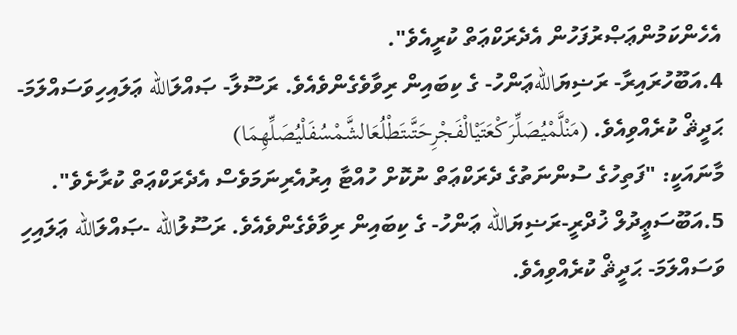އެހެންކަމުންޢަޞްރުފަހުން އެދެރަކްޢަތް ކުރީއެވެ".
4.އަބޫހުރައިރާ- ރަޟިޔަاللهޢަންހު- ގެ ކިބައިން ރިވާވެގެންވެއެވެ. ރަސޫލާ- ޞައްލަالله ޢަލައިހިވަސައްލަމަ- ޙަދީޘް ކުރެއްވިއެވެ. (مَنْلَّمْيُصَلِّرَكْعَتَيْالْفَجْرِحَتَّىتَطْلُعَالشَّمْسُفَلْيُصَلِّهِمَا)
މާނައަކީ: "ފަތިހުގެ ސުންނަތުގެ ދެރަކްޢަތް ނުކޮށް ހުއްޓާ އިރުއެރިނަމަވެސް އެދެރަކްޢަތް ކުރާށެވެ".
5.އަބޫސަޢީދުލް ޚުދްރީ-ރަޟިޔަالله ޢަންހު- ގެ ކިބައިން ރިވާވެގެންވެއެވެ. ރަސޫލުالله -ޞައްލަالله ޢަލައިހި ވަސައްލަމަ- ޙަދީޘް ކުރެއްވިއެވެ.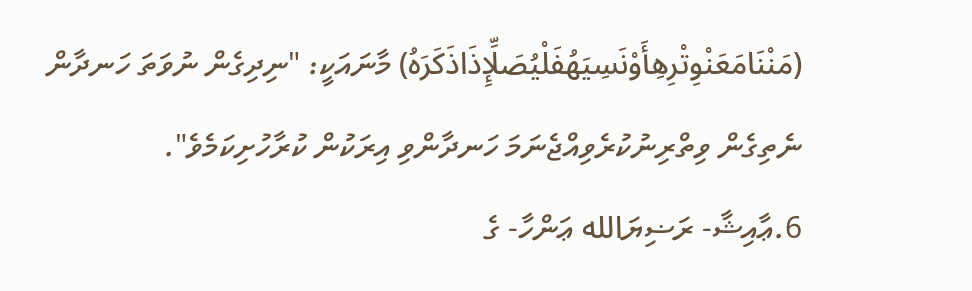(مَنْنَامَعَنْوِتْرِهِأَوْنَسِيَهُفَلْيُصَلِّإِذَاذَكَرَهُ) މާނައަކީ: "ނިދިގެން ނުވަތަ ހަނދާން ނެތިގެން ވިތްރިނުކުރެވިއްޖެނަމަ ހަނދާންވި އިރަކުން ކުރާހުށިކަމެވެ".
6.ޢާއިޝާ- ރަޟިޔަالله ޢަންހާ- ގެ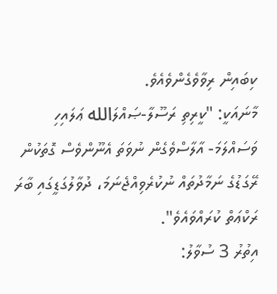ކިބައިން ރިވާވެގެންވެއެވެ.
މާނައަކީ: "ކީރިތި ރަސޫލާ-ޞައްލަالله ޢަލައިހި ވަސައްލަމަ- އާލާސްވެގެން ނުވަތަ އެނޫންވެސް ގޮތަކުން ރޭގަޑުގެ ނަމާދުތައް ނުކުރެވިއްޖެނަމަ، ދުވާލުގަޑީގައި ބާރަ ރަކްޢަތް ކުރައްވައެވެ".
އިތުރު 3 ސުވާލު: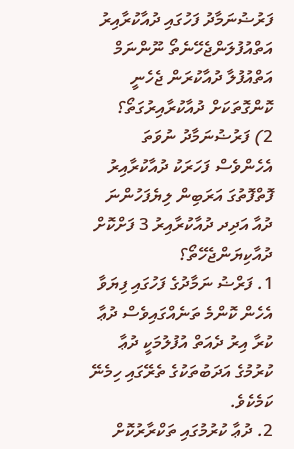ފަރުޟުނަމާދު ފަހުގައި ދުއާކުރާއިރު އަތްއުފުލަންޖެހޭނެތޯ ނޫންނަމް އަތްއުފުލާ ދުއާކުރަން ޖެހެނީ ކޮންގޮތަކަށް ދުއާކުރާއިރުގަތޯ؟
2) ފަރުޟުނަމާދު ނުވަތަ އެހެންވެސް ފަހަރަކު ދުއާކުރާއިރު ފޮތްފޮތުގަ އަރަބިން ލިޔެފަހުންނަ ދުއާ އަދިދ ދުއާކުރާއިރު 3 ފަށްކޮށް ދުއާކިޔަންޖެހޭތޯ؟
1. ފަރްޟު ނަމާދުގެ ފަހުގައި ފިޔަވާ އެހެން ކޮންމެ ތަނެއްގައިވެސް ދުޢާ ކުރާ އިރު ދެއަތް އުފުލުމަކީ ދުޢާ ކުރުމުގެ އަދަބުތަކުގެ ތެރޭގައި ހިމެނޭ ކަމެކެވެ.
2. ދުޢާ ކުރުމުގައި ތަކްރާރުކޮށް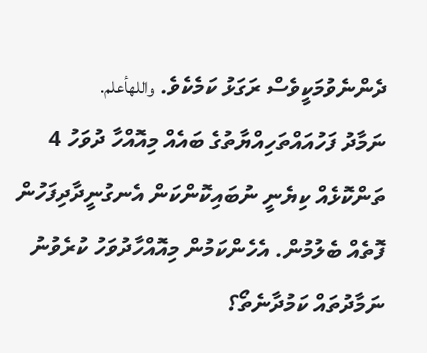ދެންނެވުމަކީވެސް ރަގަޅު ކަމެކެވެ. واللهأعلم.
ނަމާދު ފަހުއައްތަހިއްޔާތުގެ ބައެއް މިއޮއްހާ ދުވަހު 4 ތަންކޮޅެއް ކިޔެނީ ނުބައިކޮންކަން އެނގުނީދާދިފަހުން ފޮތެއް ބެލުމުން. އެހެންކަމުން މިއޮއްހާދުވަހު ކުރެވުނު ނަމާދުތައް ކަމުދާނެތޯ؟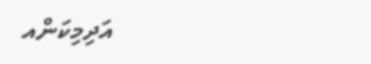އަދިމިކަންއ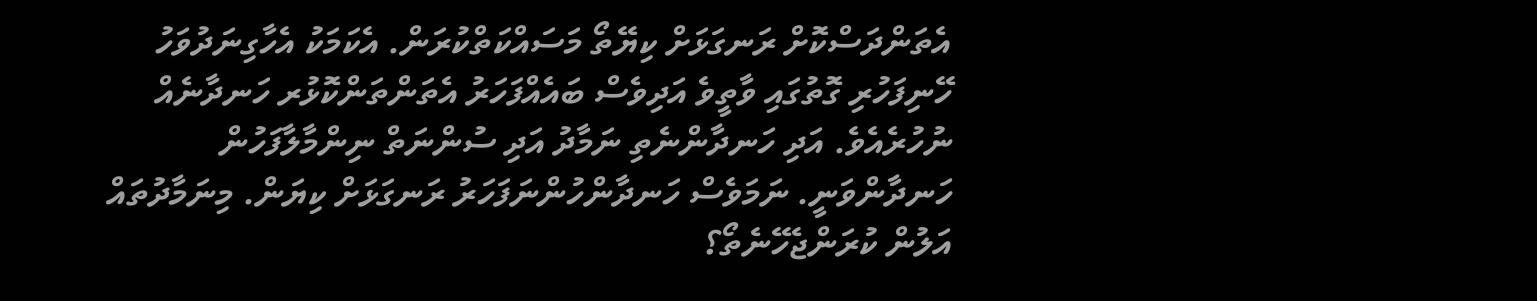އެތަންދަސްކޮށް ރަނގަޅަށް ކިޔޭތޯ މަސައްކަތްކުރަން. އެކަމަކު އެހާގިނަދުވަހު ހޭނިފަހުރި ގޮތުގައި ވާތީވެ އަދިވެސް ބައެއްފަހަރު އެތަންތަންކޮޅުރ ހަނދާނެއް ނުހުރެއެވެ. އަދި ހަނދާންނެތި ނަމާދު އަދި ސުންނަތް ނިންމާލާފަހުން ހަނދާންވަނީ. ނަމަވެސް ހަނދާންހުންނަފަހަރު ރަނގަޅަށް ކިޔަން. މިނަމާދުތައް އަލުން ކުރަންޖެހޭނެތޯ؟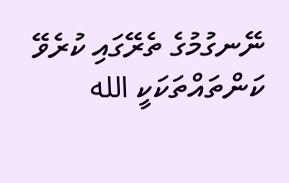ނޭނގުމުގެ ތެރޭގައި ކުރެވޭ ކަންތައްތަކަކީ الله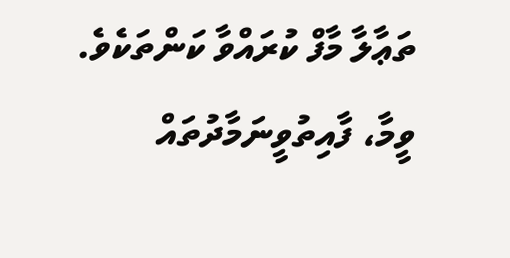ތަޢާލާ މާފް ކުރައްވާ ކަންތަކެވެ. ވީމާ، ފާއިތުވީނަމާދުތައް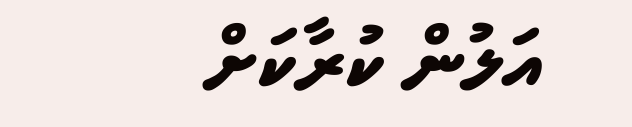އަލުން ކުރާކަށް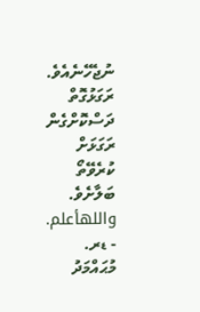ނުޖެހޭނެއެވެ. ރަގަޅުގޮތް ދަސްކޮށްގެން ރަގަޅަށް ކުރެވޭތޯ ބަލާށެވެ. واللهأعلم.
- ޑރ. މުޙައްމަދު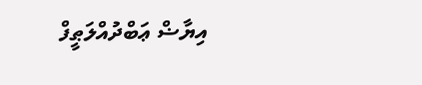އިޔާޟް ޢަބްދުއްލަޠީފް